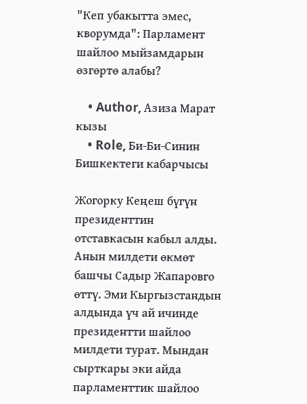"Кеп убакытта эмес, кворумда": Парламент шайлоо мыйзамдарын өзгөртө алабы?

    • Author, Азиза Марат кызы
    • Role, Би-Би-Синин Бишкектеги кабарчысы

Жогорку Кеңеш бүгүн президенттин отставкасын кабыл алды. Анын милдети өкмөт башчы Садыр Жапаровго өттү. Эми Кыргызстандын алдында үч ай ичинде президентти шайлоо милдети турат. Мындан сырткары эки айда парламенттик шайлоо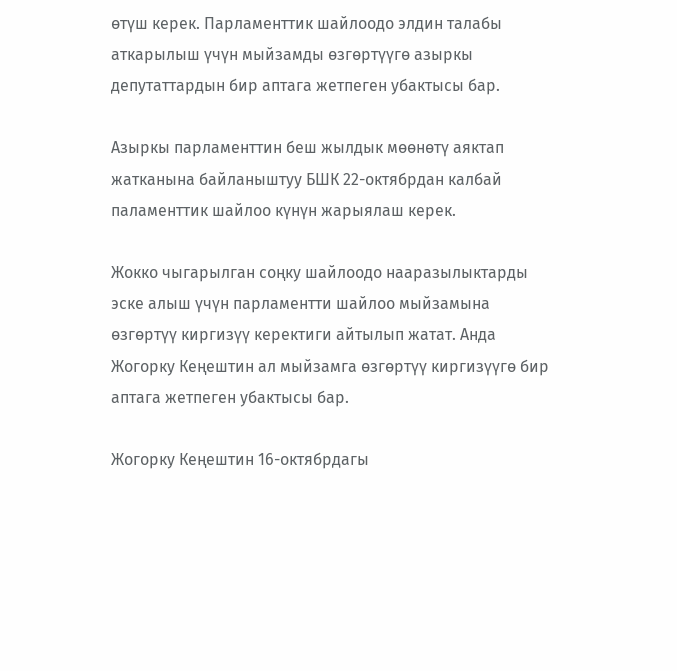өтүш керек. Парламенттик шайлоодо элдин талабы аткарылыш үчүн мыйзамды өзгөртүүгө азыркы депутаттардын бир аптага жетпеген убактысы бар.

Азыркы парламенттин беш жылдык мөөнөтү аяктап жатканына байланыштуу БШК 22-октябрдан калбай паламенттик шайлоо күнүн жарыялаш керек.

Жокко чыгарылган соңку шайлоодо нааразылыктарды эске алыш үчүн парламентти шайлоо мыйзамына өзгөртүү киргизүү керектиги айтылып жатат. Анда Жогорку Кеңештин ал мыйзамга өзгөртүү киргизүүгө бир аптага жетпеген убактысы бар.

Жогорку Кеңештин 16-октябрдагы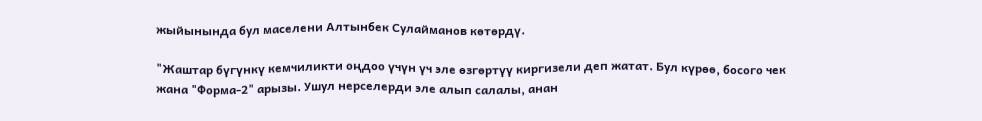жыйынында бул маселени Алтынбек Сулайманов көтөрдү.

"Жаштар бүгүнкү кемчиликти оңдоо үчүн үч эле өзгөртүү киргизели деп жатат. Бул күрөө, босого чек жана "Форма-2" арызы. Ушул нерселерди эле алып салалы, анан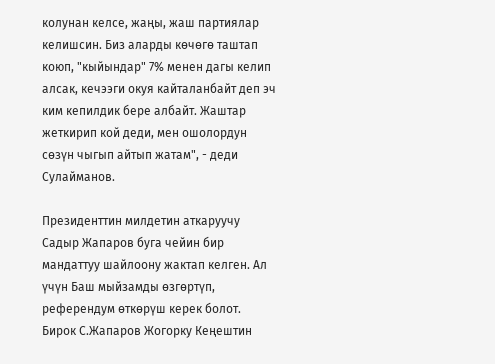колунан келсе, жаңы, жаш партиялар келишсин. Биз аларды көчөгө таштап коюп, "кыйындар" 7% менен дагы келип алсак, кечээги окуя кайталанбайт деп эч ким кепилдик бере албайт. Жаштар жеткирип кой деди, мен ошолордун сөзүн чыгып айтып жатам", - деди Сулайманов.

Президенттин милдетин аткаруучу Садыр Жапаров буга чейин бир мандаттуу шайлоону жактап келген. Ал үчүн Баш мыйзамды өзгөртүп, референдум өткөрүш керек болот. Бирок С.Жапаров Жогорку Кеңештин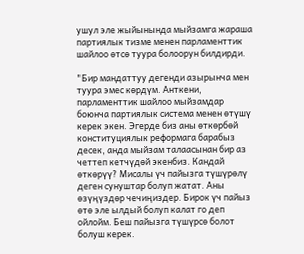ушул эле жыйынында мыйзамга жараша партиялык тизме менен парламенттик шайлоо өтсө туура болоорун билдирди.

"Бир мандаттуу дегенди азырынча мен туура эмес көрдүм. Анткени, парламенттик шайлоо мыйзамдар боюнча партиялык система менен өтүшү керек экен. Эгерде биз аны өткөрбөй конституциялык реформага барабыз десек, анда мыйзам талаасынан бир аз четтеп кетчүдөй экенбиз. Кандай өткөрүү? Мисалы үч пайызга түшүрөлү деген сунуштар болуп жатат. Аны өзүңүздөр чечиңиздер. Бирок үч пайыз өтө эле ылдый болуп калат го деп ойлойм. Беш пайызга түшүрсө болот болуш керек.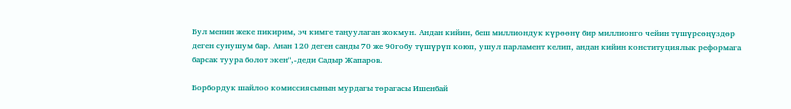Бул менин жеке пикирим, эч кимге таңуулаган жокмун. Андан кийин, беш миллиондук күрөөнү бир миллионго чейин түшүрсөңүздөр деген сунушум бар. Анан 120 деген санды 70 же 90гобу түшүрүп коюп, ушул парламент келип, андан кийин конституциялык реформага барсак туура болот экен",-деди Садыр Жапаров.

Борбордук шайлоо комиссиясынын мурдагы төрагасы Ишенбай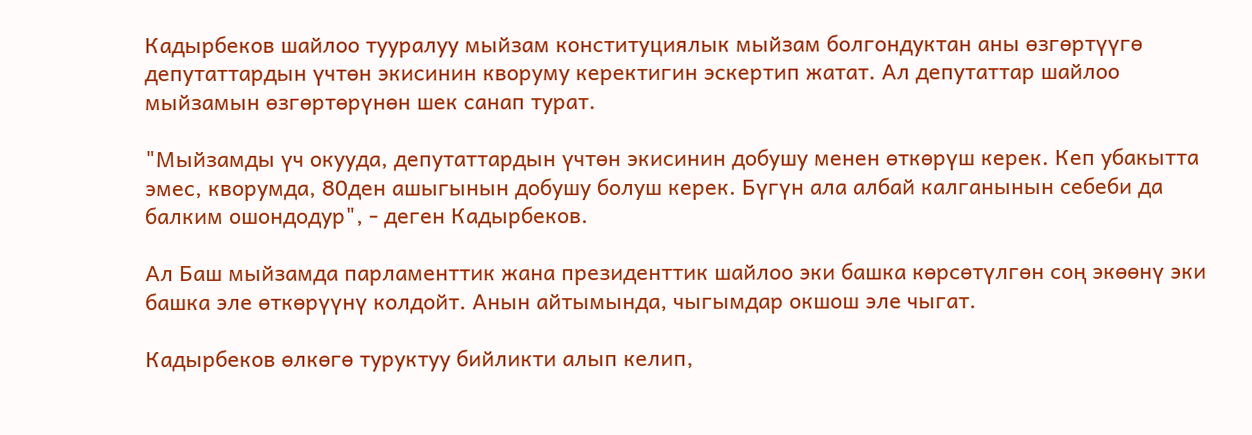Кадырбеков шайлоо тууралуу мыйзам конституциялык мыйзам болгондуктан аны өзгөртүүгө депутаттардын үчтөн экисинин кворуму керектигин эскертип жатат. Ал депутаттар шайлоо мыйзамын өзгөртөрүнөн шек санап турат.

"Мыйзамды үч окууда, депутаттардын үчтөн экисинин добушу менен өткөрүш керек. Кеп убакытта эмес, кворумда, 80ден ашыгынын добушу болуш керек. Бүгүн ала албай калганынын себеби да балким ошондодур", - деген Кадырбеков.

Ал Баш мыйзамда парламенттик жана президенттик шайлоо эки башка көрсөтүлгөн соң экөөнү эки башка эле өткөрүүнү колдойт. Анын айтымында, чыгымдар окшош эле чыгат.

Кадырбеков өлкөгө туруктуу бийликти алып келип,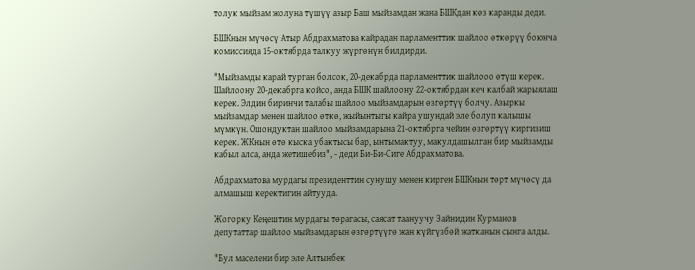толук мыйзам жолуна түшүү азыр Баш мыйзамдан жана БШКдан көз каранды деди.

БШКнын мүчөсү Атыр Абдрахматова кайрадан парламенттик шайлоо өткөрүү боюнча комиссияда 15-октябрда талкуу жүргөнүн билдирди.

"Мыйзамды карай турган болсок, 20-декабрда парламенттик шайлооо өтүш керек. Шайлоону 20-декабрга койсо, анда БШК шайлоону 22-октябрдан кеч калбай жарыялаш керек. Элдин биринчи талабы шайлоо мыйзамдарын өзгөртүү болчу. Азыркы мыйзамдар менен шайлоо өткө, жыйынтыгы кайра ушундай эле болуп калышы мүмкүн. Ошондуктан шайлоо мыйзамдарына 21-октябрга чейин өзгөртүү киргизиш керек. ЖКнын өтө кыска убактысы бар, ынтымактуу, макулдашылган бир мыйзамды кабыл алса, анда жетишебиз", - деди Би-Би-Сиге Абдрахматова.

Абдрахматова мурдагы президенттин сунушу менен кирген БШКнын төрт мүчөсү да алмашыш керектигин айтууда.

Жогорку Кеңештин мурдагы төрагасы, саясат таануучу Зайнидин Курманов депутаттар шайлоо мыйзамдарын өзгөртүүгө жан күйгүзбөй жатканын сынга алды.

"Бул маселени бир эле Алтынбек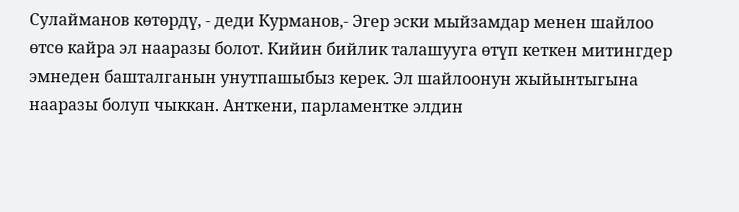Сулайманов көтөрдү, - деди Курманов,- Эгер эски мыйзамдар менен шайлоо өтсө кайра эл нааразы болот. Кийин бийлик талашууга өтүп кеткен митингдер эмнеден башталганын унутпашыбыз керек. Эл шайлоонун жыйынтыгына нааразы болуп чыккан. Анткени, парламентке элдин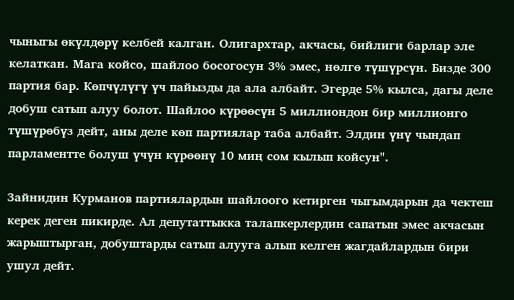чыныгы өкүлдөрү келбей калган. Олигархтар, акчасы, бийлиги барлар эле келаткан. Мага койсо, шайлоо босогосун 3% эмес, нөлгө түшүрсүн. Бизде 300 партия бар. Көпчүлүгү үч пайызды да ала албайт. Эгерде 5% кылса, дагы деле добуш сатып алуу болот. Шайлоо күрөөсүн 5 миллиондон бир миллионго түшүрөбүз дейт, аны деле көп партиялар таба албайт. Элдин үнү чындап парламентте болуш үчүн күрөөнү 10 миң сом кылып койсун".

Зайнидин Курманов партиялардын шайлоого кетирген чыгымдарын да чектеш керек деген пикирде. Ал депутаттыкка талапкерлердин сапатын эмес акчасын жарыштырган, добуштарды сатып алууга алып келген жагдайлардын бири ушул дейт.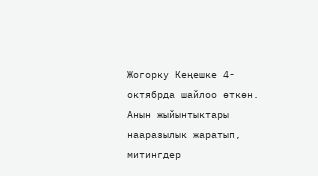Жогорку Кеңешке 4-октябрда шайлоо өткөн. Анын жыйынтыктары нааразылык жаратып, митингдер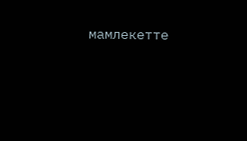мамлекетте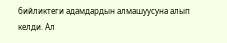бийликтеги адамдардын алмашуусуна алып келди. Ал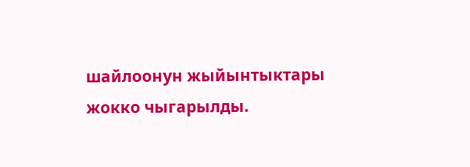шайлоонун жыйынтыктары жокко чыгарылды.